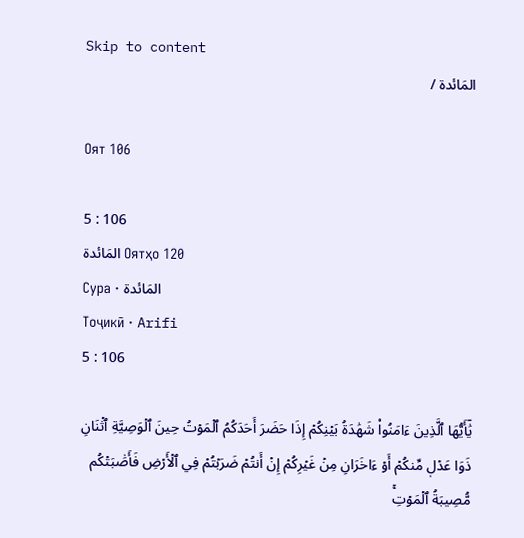Skip to content
المَائدة /

Оят 106

5 : 106
المَائدة Оятҳо 120
Сура · المَائدة
Тоҷикӣ · Arifi
5 : 106

يَٰٓأَيُّهَا ٱلَّذِينَ ءَامَنُواْ شَهَٰدَةُ بَيۡنِكُمۡ إِذَا حَضَرَ أَحَدَكُمُ ٱلۡمَوۡتُ حِينَ ٱلۡوَصِيَّةِ ٱثۡنَانِ ذَوَا عَدۡلٖ مِّنكُمۡ أَوۡ ءَاخَرَانِ مِنۡ غَيۡرِكُمۡ إِنۡ أَنتُمۡ ضَرَبۡتُمۡ فِي ٱلۡأَرۡضِ فَأَصَٰبَتۡكُم مُّصِيبَةُ ٱلۡمَوۡتِۚ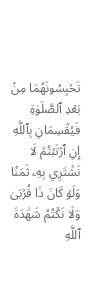تَحۡبِسُونَهُمَا مِنۢ بَعۡدِ ٱلصَّلَوٰةِ فَيُقۡسِمَانِ بِٱللَّهِ إِنِ ٱرۡتَبۡتُمۡ لَا نَشۡتَرِي بِهِۦ ثَمَنٗا وَلَوۡ كَانَ ذَا قُرۡبَىٰ وَلَا نَكۡتُمُ شَهَٰدَةَ ٱللَّهِ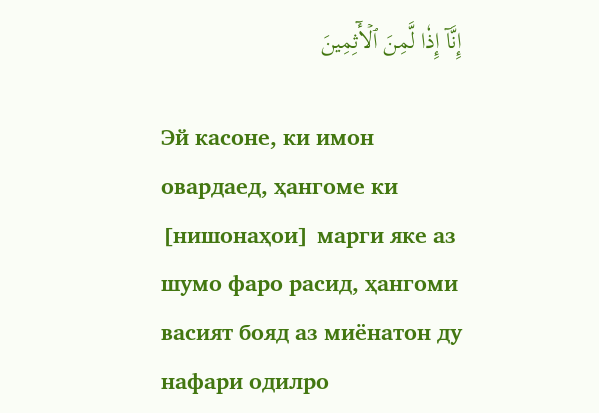إِنَّآ إِذٗا لَّمِنَ ٱلۡأٓثِمِينَ

Эй касоне, ки имон овардаед, ҳангоме ки [нишонаҳои] марги яке аз шумо фаро расид, ҳангоми васият бояд аз миёнатон ду нафари одилро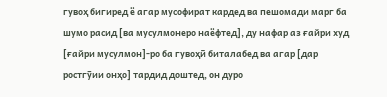гувоҳ бигиред ё агар мусофират кардед ва пешомади марг ба шумо расид [ва мусулмонеро наёфтед], ду нафар аз ғайри худ [ғайри мусулмон]-ро ба гувоҳӣ биталабед ва агар [дар ростгӯии онҳо] тардид доштед, он дуро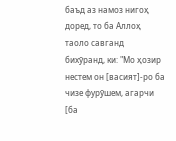баъд аз намоз нигоҳ доред, то ба Аллоҳ таоло савганд бихӯранд, ки: "Мо ҳозир нестем он [васият]-ро ба чизе фурӯшем, агарчи [ба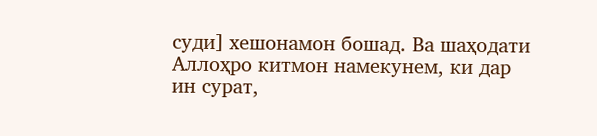суди] хешонамон бошад. Ва шаҳодати Аллоҳро китмон намекунем, ки дар ин сурат,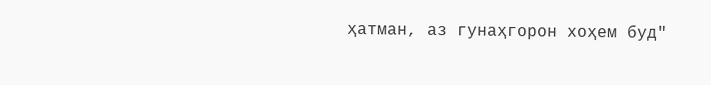ҳатман, аз гунаҳгорон хоҳем буд"